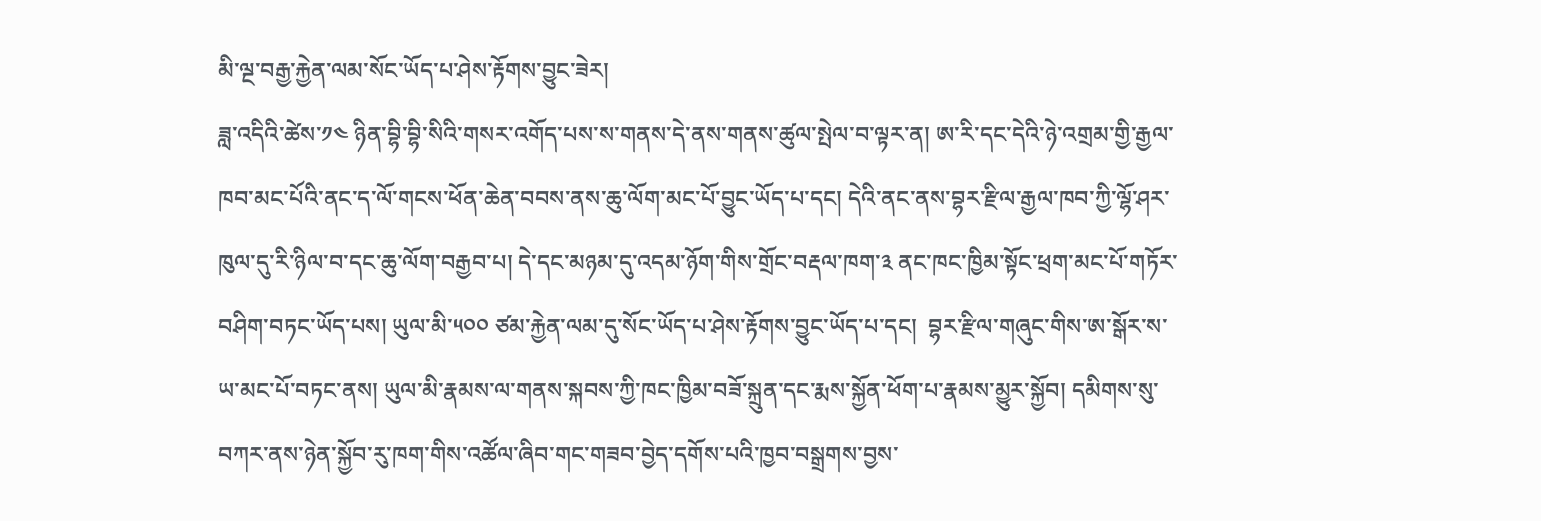མི་ལྔ་བརྒྱ་རྐྱེན་ལམ་སོང་ཡོད་པ་ཤེས་རྟོགས་བྱུང་ཟེར།
ཟླ་འདིའི་ཚེས་༡༤ ཉིན་བྷི་བྷི་སིའི་གསར་འགོད་པས་ས་གནས་དེ་ནས་གནས་ཚུལ་སྤེལ་བ་ལྟར་ན། ཨ་རི་དང་དེའི་ཉེ་འགྲམ་གྱི་རྒྱལ་ཁབ་མང་པོའི་ནང་ད་ལོ་གངས་ཕོན་ཆེན་བབས་ནས་ཆུ་ལོག་མང་པོ་བྱུང་ཡོད་པ་དང། དེའི་ནང་ནས་བྷར་རྫིལ་རྒྱལ་ཁབ་ཀྱི་ལྷོ་ཤར་ཁུལ་དུ་རི་ཉིལ་བ་དང་ཆུ་ལོག་བརྒྱབ་པ། དེ་དང་མཉམ་དུ་འདམ་ཉོག་གིས་གྲོང་བརྡལ་ཁག་༣ ནང་ཁང་ཁྱིམ་སྟོང་ཕྲག་མང་པོ་གཏོར་བཤིག་བཏང་ཡོད་པས། ཡུལ་མི་༥༠༠ ཙམ་རྐྱེན་ལམ་དུ་སོང་ཡོད་པ་ཤེས་རྟོགས་བྱུང་ཡོད་པ་དང།  བྷར་རྫིལ་གཞུང་གིས་ཨ་སྒོར་ས་ཡ་མང་པོ་བཏང་ནས། ཡུལ་མི་རྣམས་ལ་གནས་སྐབས་ཀྱི་ཁང་ཁྱིམ་བཟོ་སྐྲུན་དང་རྨས་སྐྱོན་ཕོག་པ་རྣམས་མྱུར་སྐྱོབ། དམིགས་སུ་བཀར་ནས་ཉེན་སྐྱོབ་རུ་ཁག་གིས་འཚོལ་ཞིབ་གང་གཟབ་བྱེད་དགོས་པའི་ཁྱབ་བསྒྲགས་བྱས་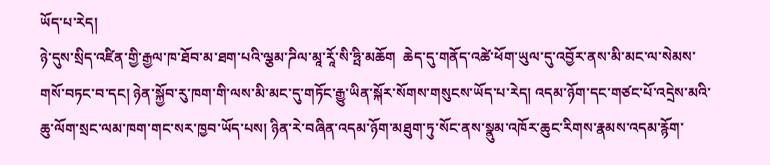ཡོད་པ་རེད།
ཉེ་དུས་སྲིད་འཛིན་གྱི་རྒྱལ་ཁ་ཐོབ་མ་ཐག་པའི་ལྕམ་ཌིལ་མཱ་རཱོ་སི་ཧྤི་མཆོག  ཆེད་དུ་གནོད་འཚེ་ཕོག་ཡུལ་དུ་འབྱོར་ནས་མི་མང་ལ་སེམས་གསོ་བཏང་བ་དང། ཉེན་སྐྱོབ་རུ་ཁག་གི་ལས་མི་མང་དུ་གཏོང་རྒྱུ་ཡིན་སྐོར་སོགས་གསུངས་ཡོད་པ་རེད། འདམ་ཉོག་དང་གཙང་པོ་འདྲེས་མའི་ཆུ་ལོག་སྲང་ལམ་ཁག་གང་སར་ཁྱབ་ཡོད་པས། ཉིན་རེ་བཞིན་འདམ་ཉོག་མཐུག་ཏུ་སོང་ནས་སྣུམ་འཁོར་ཆུང་རིགས་རྣམས་འདམ་རྙོག་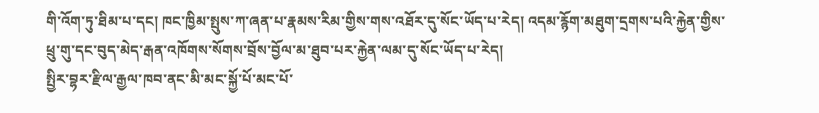གི་འོག་ཏུ་ཐིམ་པ་དང། ཁང་ཁྱིམ་སྤུས་ཀ་ཞན་པ་རྣམས་རིམ་གྱིས་གས་འཐོར་དུ་སོང་ཡོད་པ་རེད། འདམ་རྙོག་མཐུག་དྲགས་པའི་རྐྱེན་གྱིས་ཕྲུ་གུ་དང་བུད་མེད་རྒན་འཁོགས་སོགས་བྲོས་བྱོལ་མ་ཐུབ་པར་རྐྱེན་ལམ་དུ་སོང་ཡོད་པ་རེད།
སྤྱིར་བྷར་རྫིལ་རྒྱལ་ཁབ་ནང་མི་མང་སྐྱོ་པོ་མང་པོ་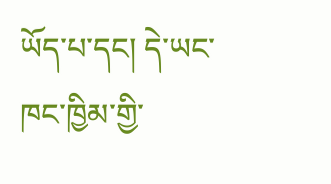ཡོད་པ་དང། དེ་ཡང་ཁང་ཁྱིམ་གྱི་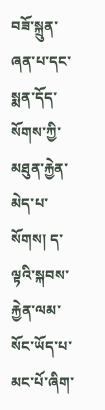བཟོ་སྐྲུན་ཞན་པ་དང་སྨན་དོད་སོགས་ཀྱི་མཐུན་རྐྱེན་མེད་པ་སོགས། ད་ལྟའི་སྐབས་རྐྱེན་ལམ་སོང་ཡོད་པ་མང་པོ་ཞིག་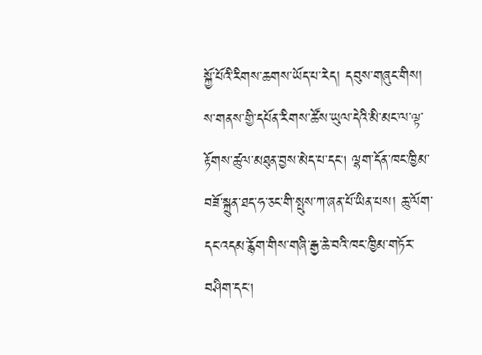སྐྱོ་པོའི་རིགས་ཆགས་ཡོད་པ་རེད། དབུས་གཞུང་གིས། ས་གནས་གྱི་དཔོན་རིགས་ཚོས་ཡུལ་དེའི་མི་མང་ལ་ལྟ་རྟོགས་ཚུལ་མཐུན་བྱས་མེད་པ་དང། ལྷག་དོན་ཁང་ཁྱིམ་བཟོ་སྐྲུན་ཐད་ཧ་ཅང་གི་སྤུས་ཀ་ཞན་པོ་ཡིན་པས། ཆུ་ལོག་དང་འདམ་རྙོག་གིས་གཞི་རྒྱ་ཆེ་བའི་ཁང་ཁྱིམ་གཏོར་བཤིག་དང།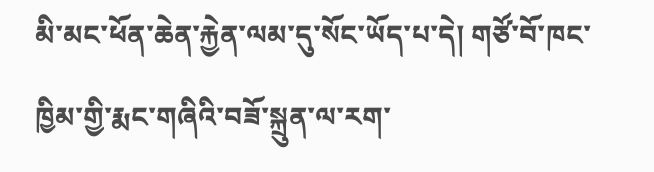མི་མང་ཕོན་ཆེན་རྐྱེན་ལམ་དུ་སོང་ཡོད་པ་དེ། གཙོ་བོ་ཁང་ཁྱིམ་གྱི་རྨང་གཞིའི་བཟོ་སྐྲུན་ལ་རག་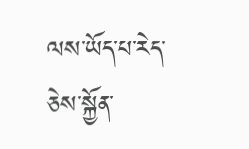ལས་ཡོད་པ་རེད་ཅེས་སྐྱོན་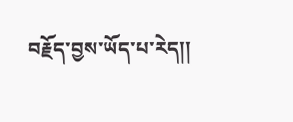བརྗོད་བྱས་ཡོད་པ་རེད།།